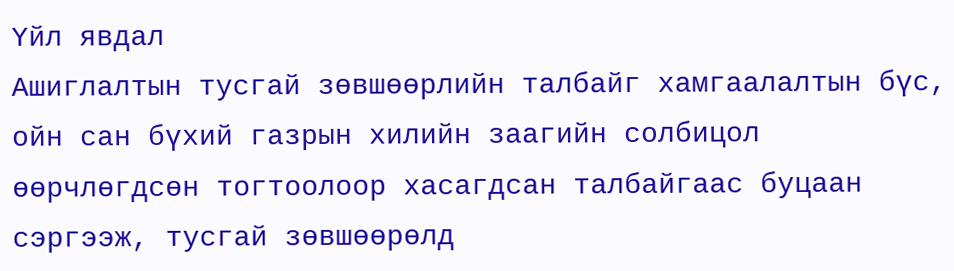Үйл явдал
Ашиглалтын тусгай зөвшөөрлийн талбайг хамгаалалтын бүс, ойн сан бүхий газрын хилийн заагийн солбицол өөрчлөгдсөн тогтоолоор хасагдсан талбайгаас буцаан сэргээж, тусгай зөвшөөрөлд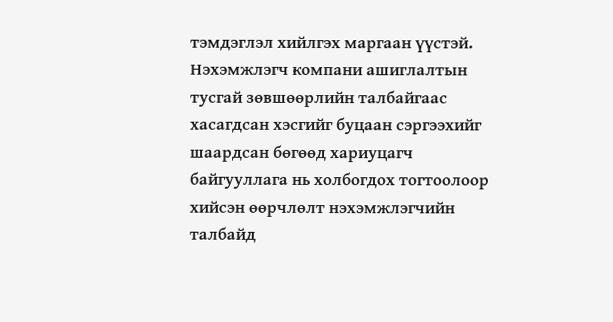тэмдэглэл хийлгэх маргаан үүстэй. Нэхэмжлэгч компани ашиглалтын тусгай зөвшөөрлийн талбайгаас хасагдсан хэсгийг буцаан сэргээхийг шаардсан бөгөөд хариуцагч байгууллага нь холбогдох тогтоолоор хийсэн өөрчлөлт нэхэмжлэгчийн талбайд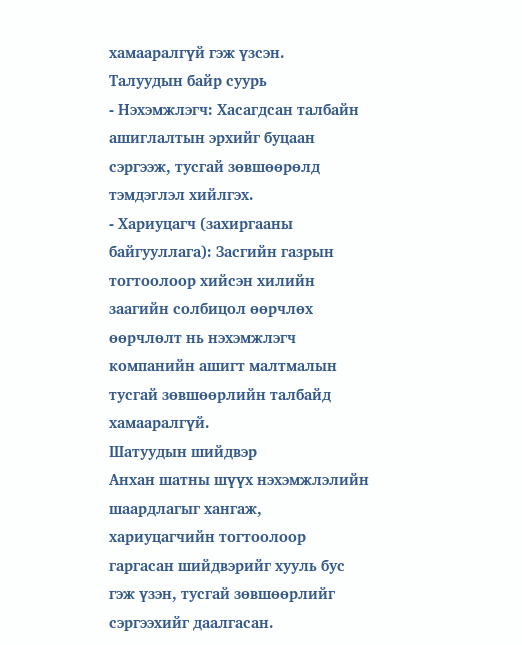хамааралгүй гэж үзсэн.
Талуудын байр суурь
- Нэхэмжлэгч: Хасагдсан талбайн ашиглалтын эрхийг буцаан сэргээж, тусгай зөвшөөрөлд тэмдэглэл хийлгэх.
- Хариуцагч (захиргааны байгууллага): Засгийн газрын тогтоолоор хийсэн хилийн заагийн солбицол өөрчлөх өөрчлөлт нь нэхэмжлэгч компанийн ашигт малтмалын тусгай зөвшөөрлийн талбайд хамааралгүй.
Шатуудын шийдвэр
Анхан шатны шүүх нэхэмжлэлийн шаардлагыг хангаж, хариуцагчийн тогтоолоор гаргасан шийдвэрийг хууль бус гэж үзэн, тусгай зөвшөөрлийг сэргээхийг даалгасан.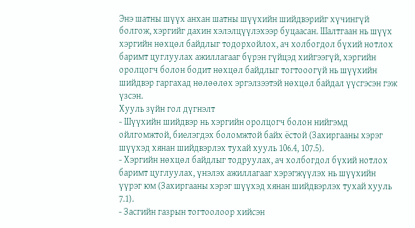Энэ шатны шүүх анхан шатны шүүхийн шийдвэрийг хүчингүй болгож, хэргийг дахин хэлэлцүүлэхээр буцаасан. Шалтгаан нь шүүх хэргийн нөхцөл байдлыг тодорхойлох, ач холбогдол бүхий нотлох баримт цуглуулах ажиллагааг бүрэн гүйцэд хийгээгүй, хэргийн оролцогч болон бодит нөхцөл байдлыг тогтооогүй нь шүүхийн шийдвэр гаргахад нөлөөлөх эргэлзээтэй нөхцөл байдал үүсгэсэн гэж үзсэн.
Хууль зүйн гол дүгнэлт
- Шүүхийн шийдвэр нь хэргийн оролцогч болон нийгэмд ойлгомжтой, биелэгдэх боломжтой байх ёстой (Захиргааны хэрэг шүүхэд хянан шийдвэрлэх тухай хууль 106.4, 107.5).
- Хэргийн нөхцөл байдлыг тодруулах, ач холбогдол бүхий нотлох баримт цуглуулах, үнэлэх ажиллагааг хэрэгжүүлэх нь шүүхийн үүрэг юм (Захиргааны хэрэг шүүхэд хянан шийдвэрлэх тухай хууль 7.1).
- Засгийн газрын тогтоолоор хийсэн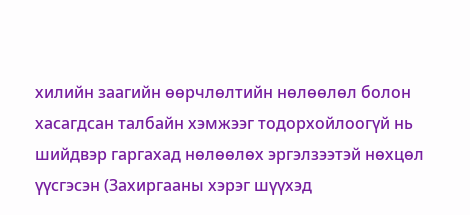хилийн заагийн өөрчлөлтийн нөлөөлөл болон хасагдсан талбайн хэмжээг тодорхойлоогүй нь шийдвэр гаргахад нөлөөлөх эргэлзээтэй нөхцөл үүсгэсэн (Захиргааны хэрэг шүүхэд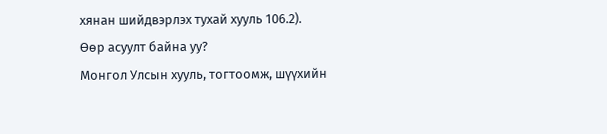хянан шийдвэрлэх тухай хууль 106.2).
Өөр асуулт байна уу?
Монгол Улсын хууль, тогтоомж, шүүхийн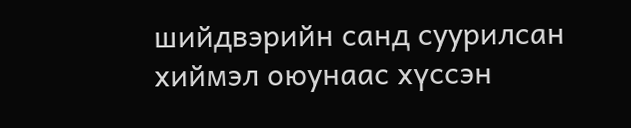шийдвэрийн санд суурилсан хиймэл оюунаас хүссэн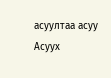асуултаа асуу
Асуух